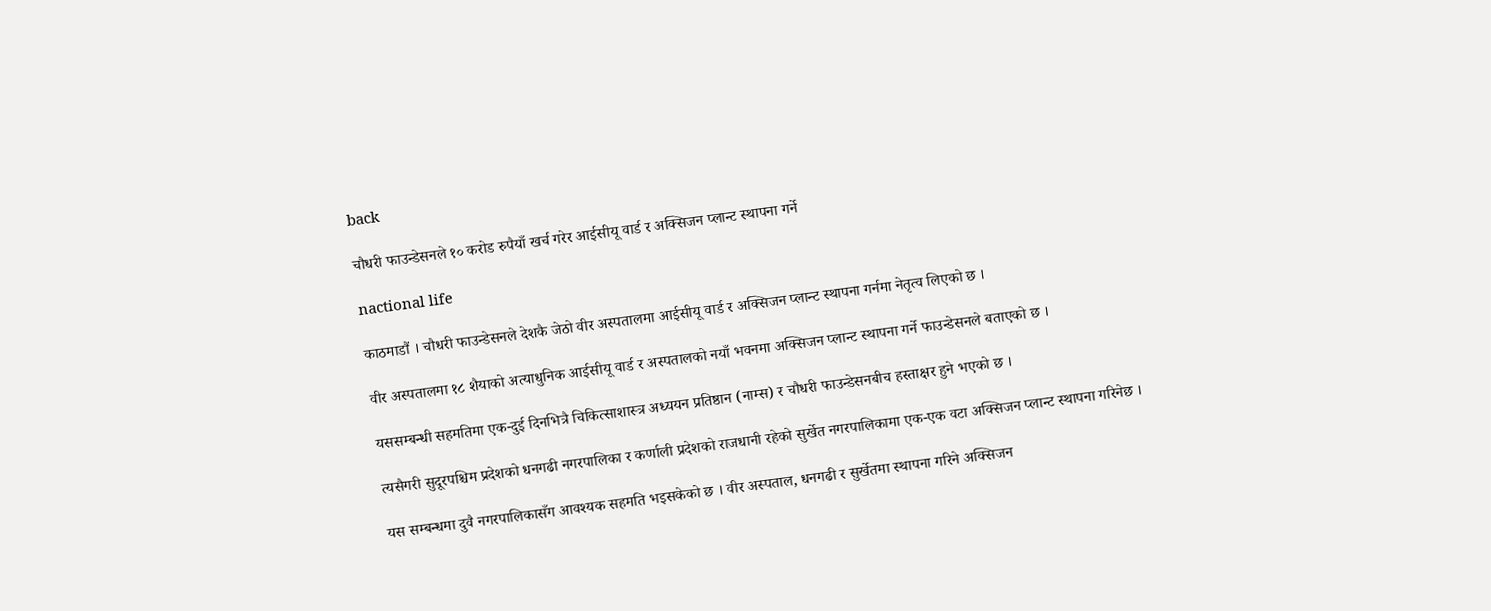back

चौधरी फाउन्डेसनले १० करोड रुपैयाँ खर्च गरेर आईसीयू वार्ड र अक्सिजन प्लान्ट स्थापना गर्ने

nactional life

काठमाडौं । चौधरी फाउन्डेसनले देशकै जेठो वीर अस्पतालमा आईसीयू वार्ड र अक्सिजन प्लान्ट स्थापना गर्नमा नेतृत्व लिएको छ ।

वीर अस्पतालमा १८ शैयाको अत्याधुनिक आईसीयू वार्ड र अस्पतालको नयाँ भवनमा अक्सिजन प्लान्ट स्थापना गर्ने फाउन्डेसनले बताएको छ ।

यससम्बन्धी सहमतिमा एक-दुई दिनभित्रै चिकित्साशास्त्र अध्ययन प्रतिष्ठान (नाम्स) र चौधरी फाउन्डेसनबीच हस्ताक्षर हुने भएको छ ।

त्यसैगरी सुदूरपश्चिम प्रदेशको धनगढी नगरपालिका र कर्णाली प्रदेशको राजधानी रहेको सुर्खेत नगरपालिकामा एक-एक वटा अक्सिजन प्लान्ट स्थापना गरिनेछ ।

यस सम्बन्धमा दुवै नगरपालिकासँग आवश्यक सहमति भइसकेको छ । वीर अस्पताल, धनगढी र सुर्खेतमा स्थापना गरिने अक्सिजन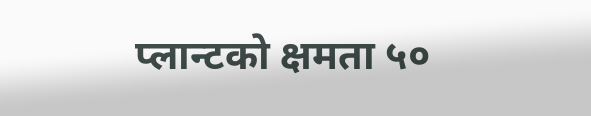प्लान्टको क्षमता ५०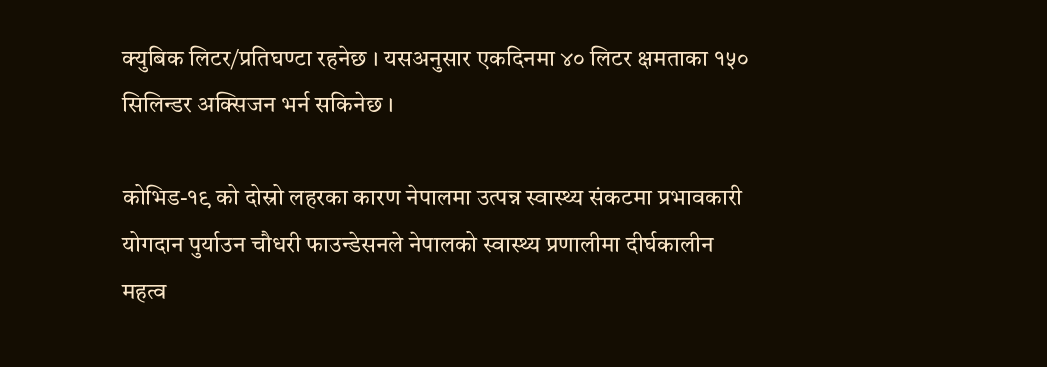क्युबिक लिटर/प्रतिघण्टा रहनेछ । यसअनुसार एकदिनमा ४० लिटर क्षमताका १५० सिलिन्डर अक्सिजन भर्न सकिनेछ ।

कोभिड-१९ को दोस्रो लहरका कारण नेपालमा उत्पन्न स्वास्थ्य संकटमा प्रभावकारी योगदान पुर्याउन चौधरी फाउन्डेसनले नेपालको स्वास्थ्य प्रणालीमा दीर्घकालीन महत्व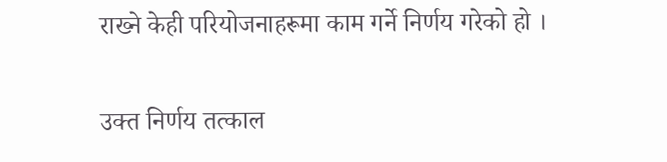राख्ने केही परियोजनाहरूमा काम गर्ने निर्णय गरेको हो ।

उक्त निर्णय तत्काल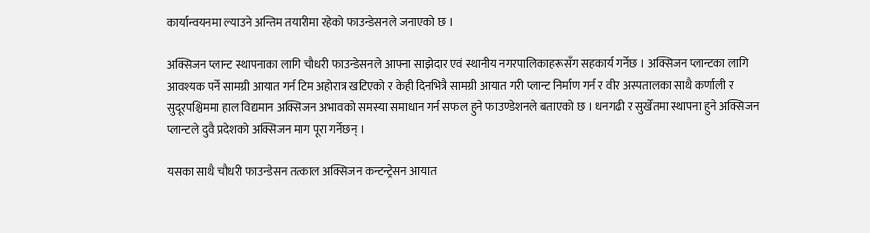कार्यान्वयनमा ल्याउने अन्तिम तयारीमा रहेको फाउन्डेसनले जनाएको छ ।

अक्सिजन प्लान्ट स्थापनाका लागि चौधरी फाउन्डेसनले आफ्ना साझेदार एवं स्थानीय नगरपालिकाहरूसँग सहकार्य गर्नेछ । अक्सिजन प्लान्टका लागि आवश्यक पर्ने सामग्री आयात गर्न टिम अहोरात्र खटिएको र केही दिनभित्रै सामग्री आयात गरी प्लान्ट निर्माण गर्न र वीर अस्पतालका साथै कर्णाली र सुदूरपश्चिममा हाल विद्यमान अक्सिजन अभावको समस्या समाधान गर्न सफल हुने फाउण्डेशनले बताएको छ । धनगढी र सुर्खेतमा स्थापना हुने अक्सिजन प्लान्टले दुवै प्रदेशको अक्सिजन माग पूरा गर्नेछन् ।

यसका साथै चौधरी फाउन्डेसन तत्काल अक्सिजन कन्टन्ट्रेसन आयात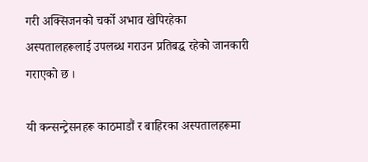गरी अक्सिजनको चर्को अभाव खेपिरहेका अस्पतालहरूलाई उपलब्ध गराउन प्रतिबद्ध रहेको जानकारी गराएको छ ।

यी कन्सन्ट्रेसनहरू काठमाडौं र बाहिरका अस्पतालहरूमा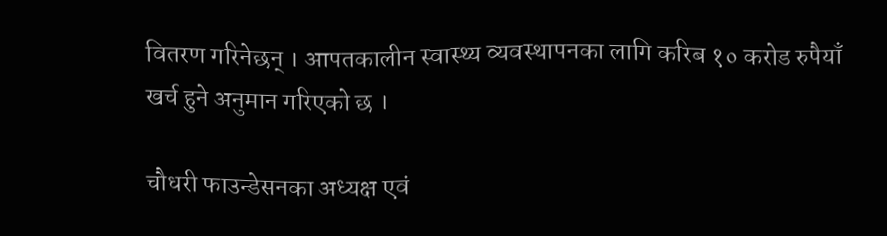वितरण गरिनेछन् । आपतकालीन स्वास्थ्य व्यवस्थापनका लागि करिब १० करोड रुपैयाँ खर्च हुने अनुमान गरिएको छ ।

चौधरी फाउन्डेसनका अध्यक्ष एवं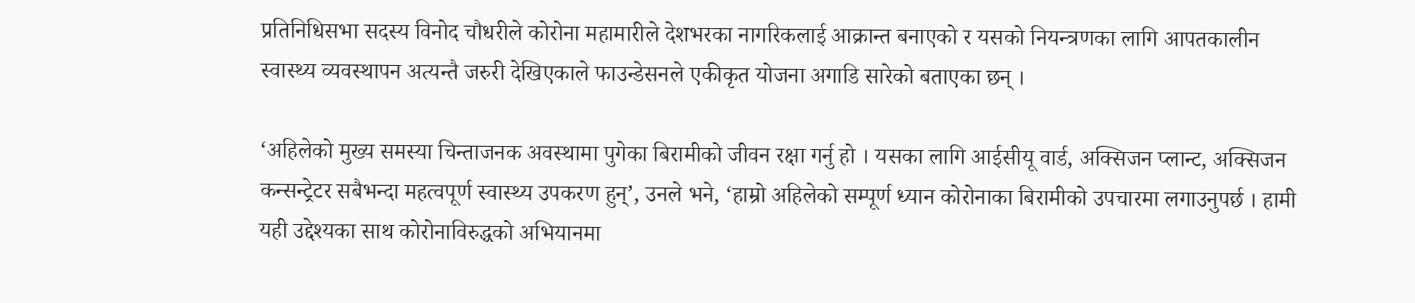प्रतिनिधिसभा सदस्य विनोद चौधरीले कोरोना महामारीले देशभरका नागरिकलाई आक्रान्त बनाएको र यसको नियन्त्रणका लागि आपतकालीन स्वास्थ्य व्यवस्थापन अत्यन्तै जरुरी देखिएकाले फाउन्डेसनले एकीकृत योजना अगाडि सारेको बताएका छन् ।

‘अहिलेको मुख्य समस्या चिन्ताजनक अवस्थामा पुगेका बिरामीको जीवन रक्षा गर्नु हो । यसका लागि आईसीयू वार्ड, अक्सिजन प्लान्ट, अक्सिजन कन्सन्ट्रेटर सबैभन्दा महत्वपूर्ण स्वास्थ्य उपकरण हुन्’, उनले भने, ‘हाम्रो अहिलेको सम्पूर्ण ध्यान कोरोनाका बिरामीको उपचारमा लगाउनुपर्छ । हामी यही उद्देश्यका साथ कोरोनाविरुद्धको अभियानमा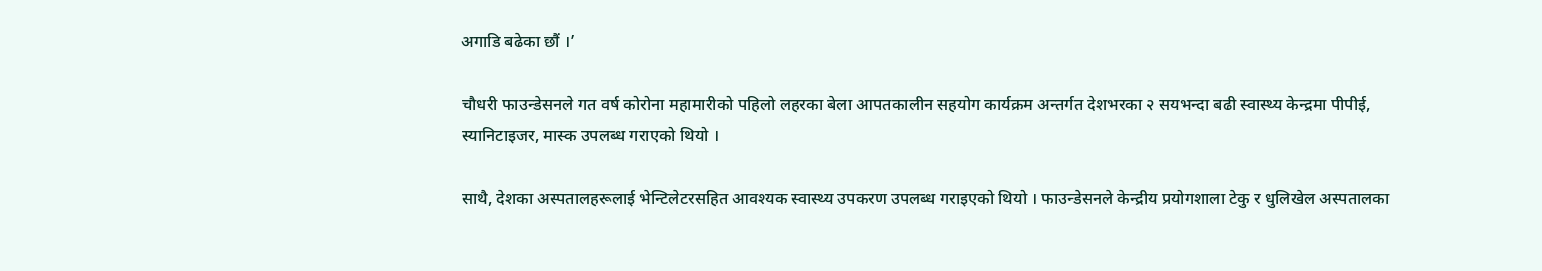अगाडि बढेका छौं ।’

चौधरी फाउन्डेसनले गत वर्ष कोरोना महामारीको पहिलो लहरका बेला आपतकालीन सहयोग कार्यक्रम अन्तर्गत देशभरका २ सयभन्दा बढी स्वास्थ्य केन्द्रमा पीपीई, स्यानिटाइजर, मास्क उपलब्ध गराएको थियो ।

साथै, देशका अस्पतालहरूलाई भेन्टिलेटरसहित आवश्यक स्वास्थ्य उपकरण उपलब्ध गराइएको थियो । फाउन्डेसनले केन्द्रीय प्रयोगशाला टेकु र धुलिखेल अस्पतालका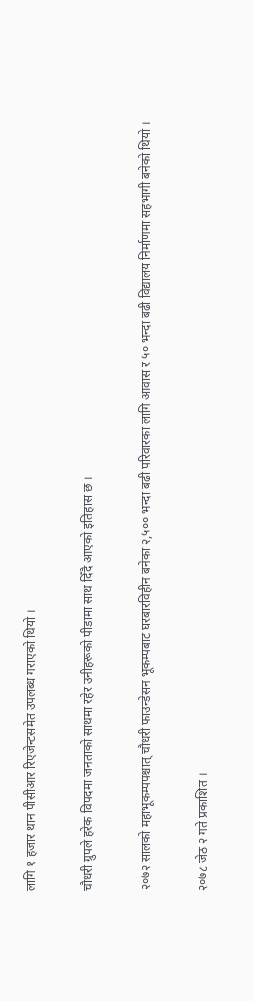लागि १ हजार थान पीसीआर रिएजेन्टसमेत उपलब्ध गराएको थियो ।

चौधरी ग्रुपले हरेक विपदमा जनताको साथमा रहेर उनीहरूको पीडामा साथ दिँदै आएको इतिहास छ ।

२०७२ सालको महाभूकम्पपश्चात् चौधरी फाउन्डेसन भूकम्पबाट घरबारविहीन बनेका २,५०० भन्दा बढी परिवारका लागि आवास र ५० भन्दा बढी विद्यालय निर्माणमा सहभागी बनेको थियो ।

२०७८ जेठ २ गते प्रकाशित ।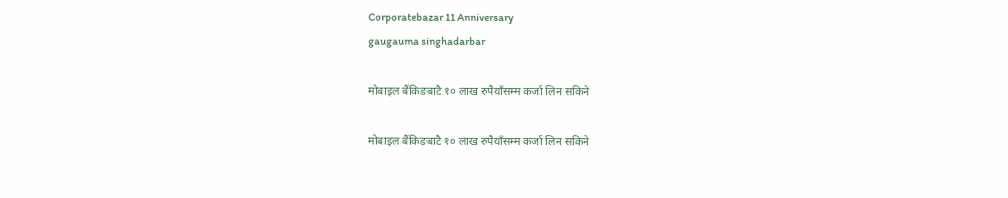Corporatebazar 11 Anniversary
gaugauma singhadarbar

मोबाइल बैंकिङबाटै १० लाख रुपैयाँसम्म कर्जा लिन सकिने

मोबाइल बैंकिङबाटै १० लाख रुपैयाँसम्म कर्जा लिन सकिने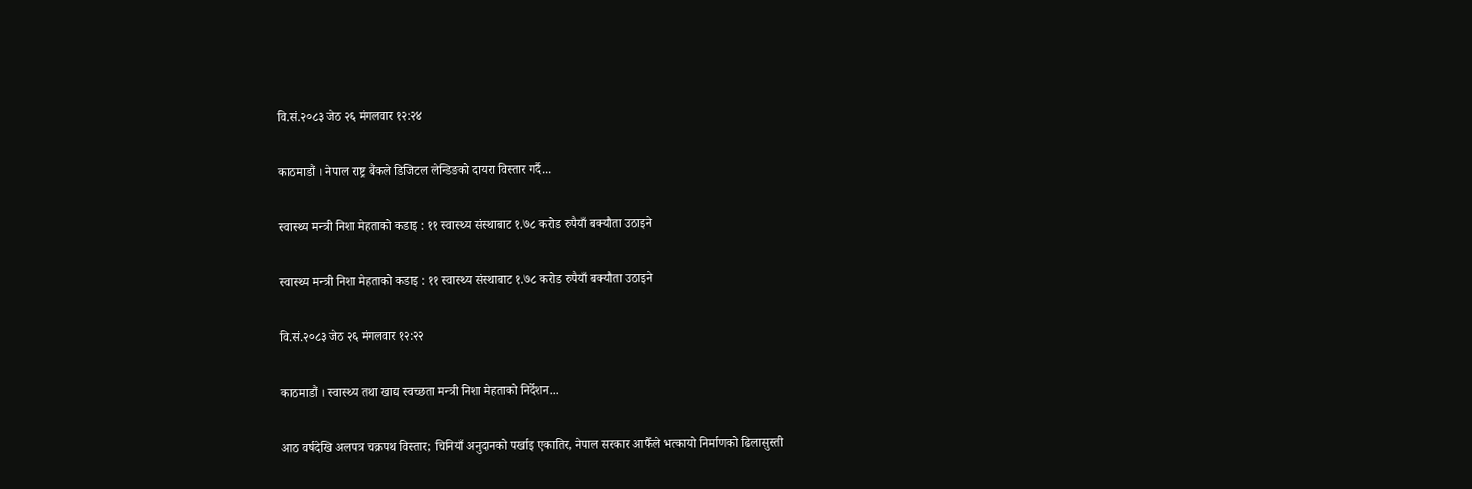वि.सं.२०८३ जेठ २६ मंगलवार १२:२४

काठमाडौं । नेपाल राष्ट्र बैंकले डिजिटल लेन्डिङको दायरा विस्तार गर्दै...

स्वास्थ्य मन्त्री निशा मेहताको कडाइ : ११ स्वास्थ्य संस्थाबाट १.७८ करोड रुपैयाँ बक्यौता उठाइने

स्वास्थ्य मन्त्री निशा मेहताको कडाइ : ११ स्वास्थ्य संस्थाबाट १.७८ करोड रुपैयाँ बक्यौता उठाइने

वि.सं.२०८३ जेठ २६ मंगलवार १२:२२

काठमाडौं । स्वास्थ्य तथा खाद्य स्वच्छता मन्त्री निशा मेहताको निर्देशन...

आठ वर्षदेखि अलपत्र चक्रपथ विस्तार; चिनियाँ अनुदानको पर्खाइ एकातिर, नेपाल सरकार आफैँले भत्कायो निर्माणको ढिलासुस्ती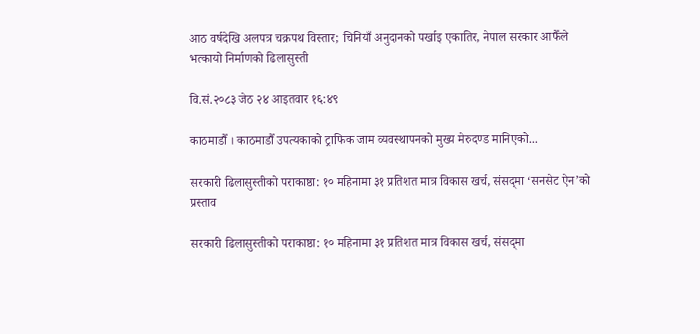आठ वर्षदेखि अलपत्र चक्रपथ विस्तार; चिनियाँ अनुदानको पर्खाइ एकातिर, नेपाल सरकार आफैँले भत्कायो निर्माणको ढिलासुस्ती

वि.सं.२०८३ जेठ २४ आइतवार १६:४९

काठमाडौँ । काठमाडौँ उपत्यकाको ट्राफिक जाम व्यवस्थापनको मुख्य मेरुदण्ड मानिएको...

सरकारी ढिलासुस्तीको पराकाष्ठा: १० महिनामा ३१ प्रतिशत मात्र विकास खर्च, संसद्‍मा ‘सनसेट ऐन’को प्रस्ताव

सरकारी ढिलासुस्तीको पराकाष्ठा: १० महिनामा ३१ प्रतिशत मात्र विकास खर्च, संसद्‍मा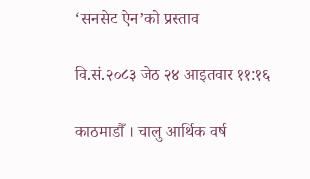‘सनसेट ऐन’को प्रस्ताव

वि.सं.२०८३ जेठ २४ आइतवार ११:१६

काठमाडौँ । चालु आर्थिक वर्ष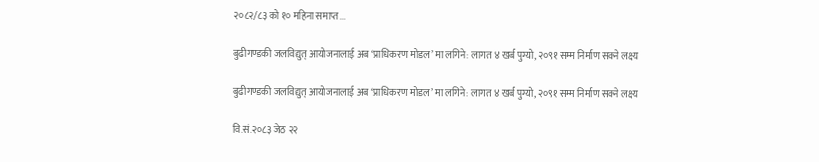२०८२/८३ को १० महिना समाप्त...

बुढीगण्डकी जलविद्युत् आयोजनालाई अब ‘प्राधिकरण मोडल’ मा लगिने: लागत ४ खर्ब पुग्यो, २०९१ सम्म निर्माण सक्ने लक्ष्य

बुढीगण्डकी जलविद्युत् आयोजनालाई अब ‘प्राधिकरण मोडल’ मा लगिने: लागत ४ खर्ब पुग्यो, २०९१ सम्म निर्माण सक्ने लक्ष्य

वि.सं.२०८३ जेठ २२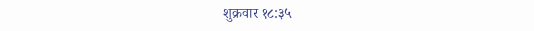शुक्रवार १८:३५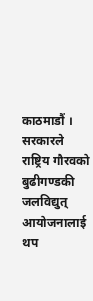काठमाडौं । सरकारले राष्ट्रिय गौरवको बुढीगण्डकी जलविद्युत् आयोजनालाई थप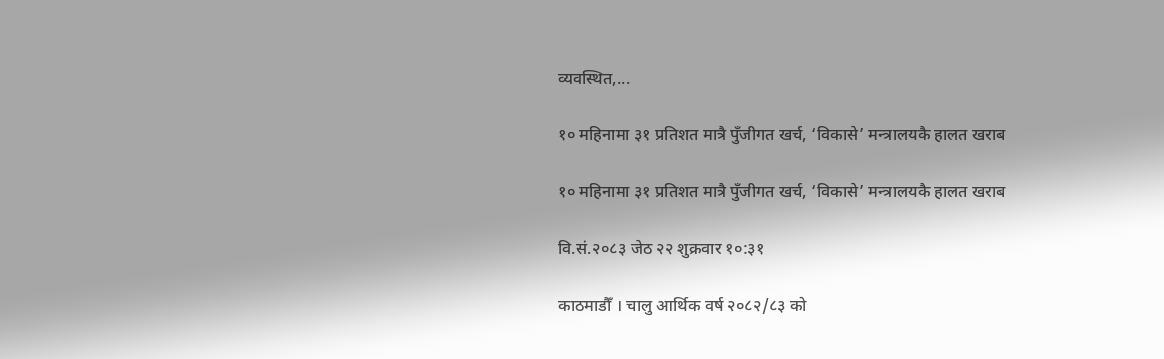व्यवस्थित,...

१० महिनामा ३१ प्रतिशत मात्रै पुँजीगत खर्च, ‘विकासे’ मन्त्रालयकै हालत खराब

१० महिनामा ३१ प्रतिशत मात्रै पुँजीगत खर्च, ‘विकासे’ मन्त्रालयकै हालत खराब

वि.सं.२०८३ जेठ २२ शुक्रवार १०:३१

काठमाडौँ । चालु आर्थिक वर्ष २०८२/८३ को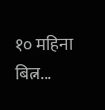१० महिना बित्न...